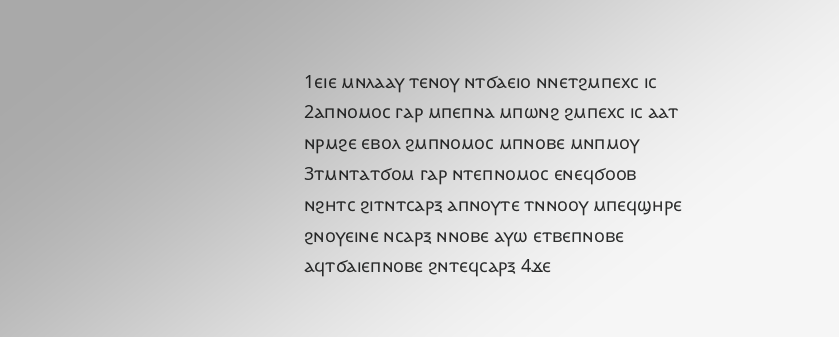1ⲉⲓⲉ ⲙⲛⲗⲁⲁⲩ ⲧⲉⲛⲟⲩ ⲛⲧϭⲁⲉⲓⲟ ⲛⲛⲉⲧϩⲙⲡⲉⲭⲥ ⲓⲥ 2ⲁⲡⲛⲟⲙⲟⲥ ⲅⲁⲣ ⲙⲡⲉⲡⲛⲁ ⲙⲡⲱⲛϩ ϩⲙⲡⲉⲭⲥ ⲓⲥ ⲁⲁⲧ ⲛⲣⲙϩⲉ ⲉⲃⲟⲗ ϩⲙⲡⲛⲟⲙⲟⲥ ⲙⲡⲛⲟⲃⲉ ⲙⲛⲡⲙⲟⲩ 3ⲧⲙⲛⲧⲁⲧϭⲟⲙ ⲅⲁⲣ ⲛⲧⲉⲡⲛⲟⲙⲟⲥ ⲉⲛⲉϥϭⲟⲟⲃ ⲛϩⲏⲧⲥ ϩⲓⲧⲛⲧⲥⲁⲣⲝ ⲁⲡⲛⲟⲩⲧⲉ ⲧⲛⲛⲟⲟⲩ ⲙⲡⲉϥϣⲏⲣⲉ ϩⲛⲟⲩⲉⲓⲛⲉ ⲛⲥⲁⲣⲝ ⲛⲛⲟⲃⲉ ⲁⲩⲱ ⲉⲧⲃⲉⲡⲛⲟⲃⲉ ⲁϥⲧϭⲁⲓⲉⲡⲛⲟⲃⲉ ϩⲛⲧⲉϥⲥⲁⲣⲝ 4ϫⲉ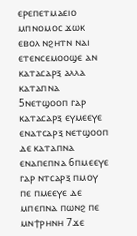ⲉⲣⲉⲡⲉⲧⲙⲁⲉⲓⲟ ⲙⲡⲛⲟⲙⲟⲥ ϫⲱⲕ ⲉⲃⲟⲗ ⲛϩⲏⲧⲛ ⲛⲁⲓ ⲉⲧⲉⲛⲥⲉⲙⲟⲟϣⲉ ⲁⲛ ⲕⲁⲧⲁⲥⲁⲣⲝ ⲁⲗⲗⲁ ⲕⲁⲧⲁⲡⲛⲁ 5ⲛⲉⲧϣⲟⲟⲡ ⲅⲁⲣ ⲕⲁⲧⲁⲥⲁⲣⲝ ⲉⲩⲙⲉⲉⲩⲉ ⲉⲛⲁⲧⲥⲁⲣⲝ ⲛⲉⲧϣⲟⲟⲡ ⲇⲉ ⲕⲁⲧⲁⲡⲛⲁ ⲉⲛⲁⲡⲉⲡⲛⲁ 6ⲡⲙⲉⲉⲩⲉ ⲅⲁⲣ ⲛⲧⲥⲁⲣⲝ ⲡⲙⲟⲩ ⲡⲉ ⲡⲙⲉⲉⲩⲉ ⲇⲉ ⲙⲡⲉⲡⲛⲁ ⲡⲱⲛϩ ⲡⲉ ⲙⲛϯⲣⲏⲛⲏ 7ϫⲉ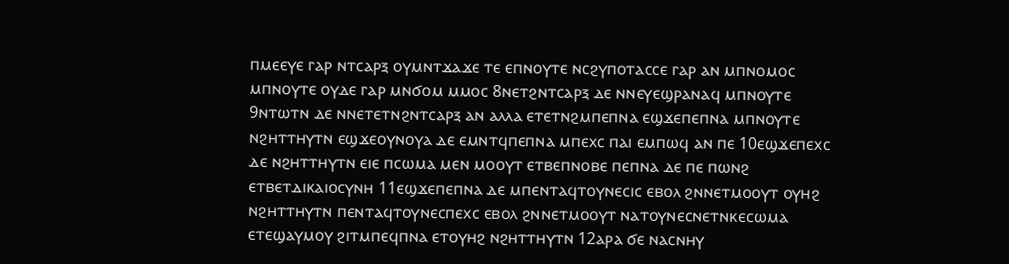ⲡⲙⲉⲉⲩⲉ ⲅⲁⲣ ⲛⲧⲥⲁⲣⲝ ⲟⲩⲙⲛⲧϫⲁϫⲉ ⲧⲉ ⲉⲡⲛⲟⲩⲧⲉ ⲛⲥϩⲩⲡⲟⲧⲁⲥⲥⲉ ⲅⲁⲣ ⲁⲛ ⲙⲡⲛⲟⲙⲟⲥ ⲙⲡⲛⲟⲩⲧⲉ ⲟⲩⲇⲉ ⲅⲁⲣ ⲙⲛϭⲟⲙ ⲙⲙⲟⲥ 8ⲛⲉⲧϩⲛⲧⲥⲁⲣⲝ ⲇⲉ ⲛⲛⲉⲩⲉϣⲣⲁⲛⲁϥ ⲙⲡⲛⲟⲩⲧⲉ 9ⲛⲧⲱⲧⲛ ⲇⲉ ⲛⲛⲉⲧⲉⲧⲛϩⲛⲧⲥⲁⲣⲝ ⲁⲛ ⲁⲗⲗⲁ ⲉⲧⲉⲧⲛϩⲙⲡⲉⲡⲛⲁ ⲉϣϫⲉⲡⲉⲡⲛⲁ ⲙⲡⲛⲟⲩⲧⲉ ⲛϩⲏⲧⲧⲏⲩⲧⲛ ⲉϣϫⲉⲟⲩⲛⲟⲩⲁ ⲇⲉ ⲉⲙⲛⲧϥⲡⲉⲡⲛⲁ ⲙⲡⲉⲭⲥ ⲡⲁⲓ ⲉⲙⲡⲱϥ ⲁⲛ ⲡⲉ 10ⲉϣϫⲉⲡⲉⲭⲥ ⲇⲉ ⲛϩⲏⲧⲧⲏⲩⲧⲛ ⲉⲓⲉ ⲡⲥⲱⲙⲁ ⲙⲉⲛ ⲙⲟⲟⲩⲧ ⲉⲧⲃⲉⲡⲛⲟⲃⲉ ⲡⲉⲡⲛⲁ ⲇⲉ ⲡⲉ ⲡⲱⲛϩ ⲉⲧⲃⲉⲧⲇⲓⲕⲁⲓⲟⲥⲩⲛⲏ 11ⲉϣϫⲉⲡⲉⲡⲛⲁ ⲇⲉ ⲙⲡⲉⲛⲧⲁϥⲧⲟⲩⲛⲉⲥⲓⲥ ⲉⲃⲟⲗ ϩⲛⲛⲉⲧⲙⲟⲟⲩⲧ ⲟⲩⲏϩ ⲛϩⲏⲧⲧⲏⲩⲧⲛ ⲡⲉⲛⲧⲁϥⲧⲟⲩⲛⲉⲥⲡⲉⲭⲥ ⲉⲃⲟⲗ ϩⲛⲛⲉⲧⲙⲟⲟⲩⲧ ⲛⲁⲧⲟⲩⲛⲉⲥⲛⲉⲧⲛⲕⲉⲥⲱⲙⲁ ⲉⲧⲉϣⲁⲩⲙⲟⲩ ϩⲓⲧⲙⲡⲉϥⲡⲛⲁ ⲉⲧⲟⲩⲏϩ ⲛϩⲏⲧⲧⲏⲩⲧⲛ 12ⲁⲣⲁ ϭⲉ ⲛⲁⲥⲛⲏⲩ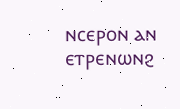ⲛⲥⲉⲣⲟⲛ ⲁⲛ ⲉⲧⲣⲉⲛⲱⲛϩ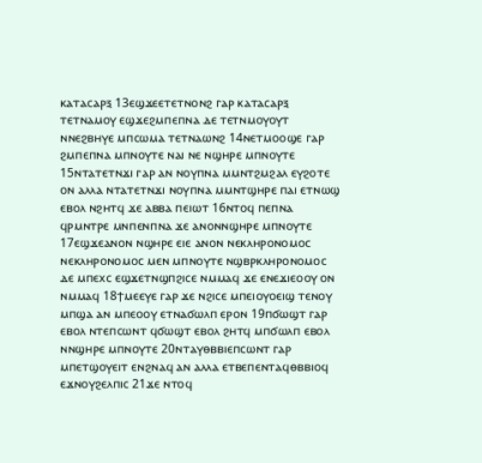ⲕⲁⲧⲁⲥⲁⲣⲝ 13ⲉϣϫⲉⲉⲧⲉⲧⲛⲟⲛϩ ⲅⲁⲣ ⲕⲁⲧⲁⲥⲁⲣⲝ ⲧⲉⲧⲛⲁⲙⲟⲩ ⲉϣϫⲉϩⲙⲡⲉⲡⲛⲁ ⲇⲉ ⲧⲉⲧⲛⲙⲟⲩⲟⲩⲧ ⲛⲛⲉϩⲃⲏⲩⲉ ⲙⲡⲥⲱⲙⲁ ⲧⲉⲧⲛⲁⲱⲛϩ 14ⲛⲉⲧⲙⲟⲟϣⲉ ⲅⲁⲣ ϩⲙⲡⲉⲡⲛⲁ ⲙⲡⲛⲟⲩⲧⲉ ⲛⲁⲓ ⲛⲉ ⲛϣⲏⲣⲉ ⲙⲡⲛⲟⲩⲧⲉ 15ⲛⲧⲁⲧⲉⲧⲛϫⲓ ⲅⲁⲣ ⲁⲛ ⲛⲟⲩⲡⲛⲁ ⲙⲙⲛⲧϩⲙϩⲁⲗ ⲉⲩϩⲟⲧⲉ ⲟⲛ ⲁⲗⲗⲁ ⲛⲧⲁⲧⲉⲧⲛϫⲓ ⲛⲟⲩⲡⲛⲁ ⲙⲙⲛⲧϣⲏⲣⲉ ⲡⲁⲓ ⲉⲧⲛⲱϣ ⲉⲃⲟⲗ ⲛϩⲏⲧϥ ϫⲉ ⲁⲃⲃⲁ ⲡⲉⲓⲱⲧ 16ⲛⲧⲟϥ ⲡⲉⲡⲛⲁ ϥⲣⲙⲛⲧⲣⲉ ⲙⲛⲡⲉⲛⲡⲛⲁ ϫⲉ ⲁⲛⲟⲛⲛϣⲏⲣⲉ ⲙⲡⲛⲟⲩⲧⲉ 17ⲉϣϫⲉⲁⲛⲟⲛ ⲛϣⲏⲣⲉ ⲉⲓⲉ ⲁⲛⲟⲛ ⲛⲉⲕⲗⲏⲣⲟⲛⲟⲙⲟⲥ ⲛⲉⲕⲗⲏⲣⲟⲛⲟⲙⲟⲥ ⲙⲉⲛ ⲙⲡⲛⲟⲩⲧⲉ ⲛϣⲃⲣⲕⲗⲏⲣⲟⲛⲟⲙⲟⲥ ⲇⲉ ⲙⲡⲉⲭⲥ ⲉϣϫⲉⲧⲛϣⲡϩⲓⲥⲉ ⲛⲙⲙⲁϥ ϫⲉ ⲉⲛⲉϫⲓⲉⲟⲟⲩ ⲟⲛ ⲛⲙⲙⲁϥ 18ϯⲙⲉⲉⲩⲉ ⲅⲁⲣ ϫⲉ ⲛϩⲓⲥⲉ ⲙⲡⲉⲓⲟⲩⲟⲉⲓϣ ⲧⲉⲛⲟⲩ ⲙⲡϣⲁ ⲁⲛ ⲙⲡⲉⲟⲟⲩ ⲉⲧⲛⲁϭⲱⲗⲡ ⲉⲣⲟⲛ 19ⲡϭⲱϣⲧ ⲅⲁⲣ ⲉⲃⲟⲗ ⲛⲧⲉⲡⲥⲱⲛⲧ ϥϭⲱϣⲧ ⲉⲃⲟⲗ ϩⲏⲧϥ ⲙⲡϭⲱⲗⲡ ⲉⲃⲟⲗ ⲛⲛϣⲏⲣⲉ ⲙⲡⲛⲟⲩⲧⲉ 20ⲛⲧⲁⲩⲑⲃⲃⲓⲉⲡⲥⲱⲛⲧ ⲅⲁⲣ ⲙⲡⲉⲧϣⲟⲩⲉⲓⲧ ⲉⲛϩⲛⲁϥ ⲁⲛ ⲁⲗⲗⲁ ⲉⲧⲃⲉⲡⲉⲛⲧⲁϥⲑⲃⲃⲓⲟϥ ⲉϫⲛⲟⲩϩⲉⲗⲡⲓⲥ 21ϫⲉ ⲛⲧⲟϥ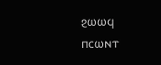ϩⲱⲱϥ ⲡⲥⲱⲛⲧ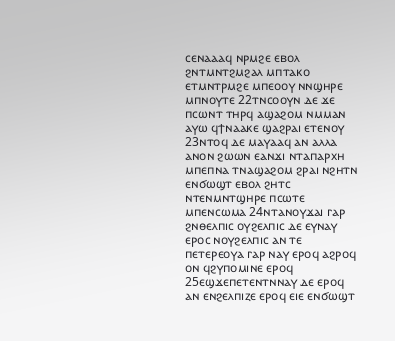ⲥⲉⲛⲁⲁⲁϥ ⲛⲣⲙϩⲉ ⲉⲃⲟⲗ ϩⲛⲧⲙⲛⲧϩⲙϩⲁⲗ ⲙⲡⲧⲁⲕⲟ ⲉⲧⲙⲛⲧⲣⲙϩⲉ ⲙⲡⲉⲟⲟⲩ ⲛⲛϣⲏⲣⲉ ⲙⲡⲛⲟⲩⲧⲉ 22ⲧⲛⲥⲟⲟⲩⲛ ⲇⲉ ϫⲉ ⲡⲥⲱⲛⲧ ⲧⲏⲣϥ ⲁϣⲁϩⲟⲙ ⲛⲙⲙⲁⲛ ⲁⲩⲱ ϥϯⲛⲁⲁⲕⲉ ϣⲁϩⲣⲁⲓ ⲉⲧⲉⲛⲟⲩ 23ⲛⲧⲟϥ ⲇⲉ ⲙⲁⲩⲁⲁϥ ⲁⲛ ⲁⲗⲗⲁ ⲁⲛⲟⲛ ϩⲱⲱⲛ ⲉⲁⲛϫⲓ ⲛⲧⲁⲡⲁⲣⲭⲏ ⲙⲡⲉⲡⲛⲁ ⲧⲛⲁϣⲁϩⲟⲙ ϩⲣⲁⲓ ⲛϩⲏⲧⲛ ⲉⲛϭⲱϣⲧ ⲉⲃⲟⲗ ϩⲏⲧⲥ ⲛⲧⲉⲛⲙⲛⲧϣⲏⲣⲉ ⲡⲥⲱⲧⲉ ⲙⲡⲉⲛⲥⲱⲙⲁ 24ⲛⲧⲁⲛⲟⲩϫⲁⲓ ⲅⲁⲣ ϩⲛⲑⲉⲗⲡⲓⲥ ⲟⲩϩⲉⲗⲡⲓⲥ ⲇⲉ ⲉⲩⲛⲁⲩ ⲉⲣⲟⲥ ⲛⲟⲩϩⲉⲗⲡⲓⲥ ⲁⲛ ⲧⲉ ⲡⲉⲧⲉⲣⲉⲟⲩⲁ ⲅⲁⲣ ⲛⲁⲩ ⲉⲣⲟϥ ⲁϩⲣⲟϥ ⲟⲛ ϥϩⲩⲡⲟⲙⲓⲛⲉ ⲉⲣⲟϥ 25ⲉϣϫⲉⲡⲉⲧⲉⲛⲧⲛⲛⲁⲩ ⲇⲉ ⲉⲣⲟϥ ⲁⲛ ⲉⲛϩⲉⲗⲡⲓⲍⲉ ⲉⲣⲟϥ ⲉⲓⲉ ⲉⲛϭⲱϣⲧ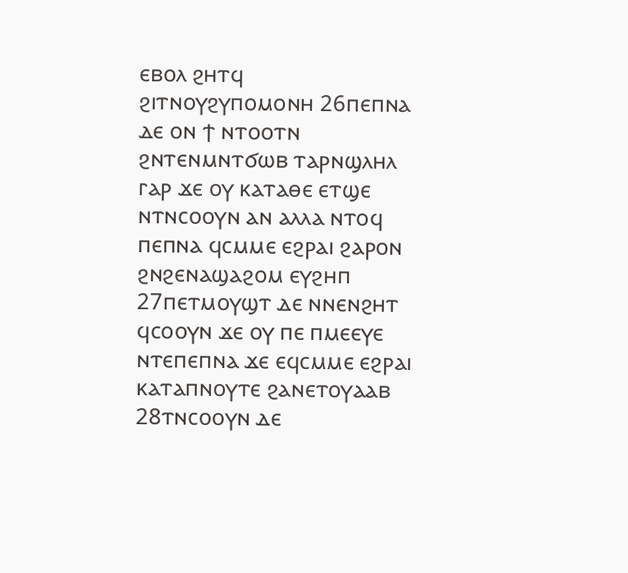ⲉⲃⲟⲗ ϩⲏⲧϥ ϩⲓⲧⲛⲟⲩϩⲩⲡⲟⲙⲟⲛⲏ 26ⲡⲉⲡⲛⲁ ⲇⲉ ⲟⲛ ϯ ⲛⲧⲟⲟⲧⲛ ϩⲛⲧⲉⲛⲙⲛⲧϭⲱⲃ ⲧⲁⲣⲛϣⲗⲏⲗ ⲅⲁⲣ ϫⲉ ⲟⲩ ⲕⲁⲧⲁⲑⲉ ⲉⲧϣⲉ ⲛⲧⲛⲥⲟⲟⲩⲛ ⲁⲛ ⲁⲗⲗⲁ ⲛⲧⲟϥ ⲡⲉⲡⲛⲁ ϥⲥⲙⲙⲉ ⲉϩⲣⲁⲓ ϩⲁⲣⲟⲛ ϩⲛϩⲉⲛⲁϣⲁϩⲟⲙ ⲉⲩϩⲏⲡ 27ⲡⲉⲧⲙⲟⲩϣⲧ ⲇⲉ ⲛⲛⲉⲛϩⲏⲧ ϥⲥⲟⲟⲩⲛ ϫⲉ ⲟⲩ ⲡⲉ ⲡⲙⲉⲉⲩⲉ ⲛⲧⲉⲡⲉⲡⲛⲁ ϫⲉ ⲉϥⲥⲙⲙⲉ ⲉϩⲣⲁⲓ ⲕⲁⲧⲁⲡⲛⲟⲩⲧⲉ ϩⲁⲛⲉⲧⲟⲩⲁⲁⲃ 28ⲧⲛⲥⲟⲟⲩⲛ ⲇⲉ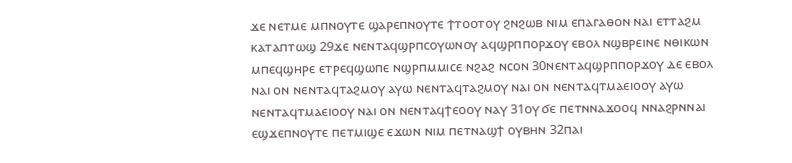ϫⲉ ⲛⲉⲧⲙⲉ ⲙⲡⲛⲟⲩⲧⲉ ϣⲁⲣⲉⲡⲛⲟⲩⲧⲉ ϯⲧⲟⲟⲧⲟⲩ ϩⲛϩⲱⲃ ⲛⲓⲙ ⲉⲡⲁⲅⲁⲑⲟⲛ ⲛⲁⲓ ⲉⲧⲧⲁϩⲙ ⲕⲁⲧⲁⲡⲧⲱϣ 29ϫⲉ ⲛⲉⲛⲧⲁϥϣⲣⲡⲥⲟⲩⲱⲛⲟⲩ ⲁϥϣⲣⲡⲡⲟⲣϫⲟⲩ ⲉⲃⲟⲗ ⲛϣⲃⲣⲉⲓⲛⲉ ⲛⲑⲓⲕⲱⲛ ⲙⲡⲉϥϣⲏⲣⲉ ⲉⲧⲣⲉϥϣⲱⲡⲉ ⲛϣⲣⲡⲙⲙⲓⲥⲉ ⲛϩⲁϩ ⲛⲥⲟⲛ 30ⲛⲉⲛⲧⲁϥϣⲣⲡⲡⲟⲣϫⲟⲩ ⲇⲉ ⲉⲃⲟⲗ ⲛⲁⲓ ⲟⲛ ⲛⲉⲛⲧⲁϥⲧⲁϩⲙⲟⲩ ⲁⲩⲱ ⲛⲉⲛⲧⲁϥⲧⲁϩⲙⲟⲩ ⲛⲁⲓ ⲟⲛ ⲛⲉⲛⲧⲁϥⲧⲙⲁⲉⲓⲟⲟⲩ ⲁⲩⲱ ⲛⲉⲛⲧⲁϥⲧⲙⲁⲉⲓⲟⲟⲩ ⲛⲁⲓ ⲟⲛ ⲛⲉⲛⲧⲁϥϯⲉⲟⲟⲩ ⲛⲁⲩ 31ⲟⲩ ϭⲉ ⲡⲉⲧⲛⲛⲁϫⲟⲟϥ ⲛⲛⲁϩⲣⲛⲛⲁⲓ ⲉϣϫⲉⲡⲛⲟⲩⲧⲉ ⲡⲉⲧⲙⲓϣⲉ ⲉϫⲱⲛ ⲛⲓⲙ ⲡⲉⲧⲛⲁϣϯ ⲟⲩⲃⲏⲛ 32ⲡⲁⲓ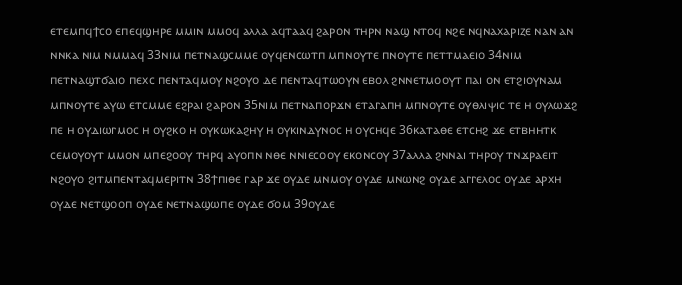ⲉⲧⲉⲙⲡϥϯⲥⲟ ⲉⲡⲉϥϣⲏⲣⲉ ⲙⲙⲓⲛ ⲙⲙⲟϥ ⲁⲗⲗⲁ ⲁϥⲧⲁⲁϥ ϩⲁⲣⲟⲛ ⲧⲏⲣⲛ ⲛⲁϣ ⲛⲧⲟϥ ⲛϩⲉ ⲛϥⲛⲁⲭⲁⲣⲓⲍⲉ ⲛⲁⲛ ⲁⲛ ⲛⲛⲕⲁ ⲛⲓⲙ ⲛⲙⲙⲁϥ 33ⲛⲓⲙ ⲡⲉⲧⲛⲁϣⲥⲙⲙⲉ ⲟⲩϥⲉⲛⲥⲱⲧⲡ ⲙⲡⲛⲟⲩⲧⲉ ⲡⲛⲟⲩⲧⲉ ⲡⲉⲧⲧⲙⲁⲉⲓⲟ 34ⲛⲓⲙ ⲡⲉⲧⲛⲁϣⲧϭⲁⲓⲟ ⲡⲉⲭⲥ ⲡⲉⲛⲧⲁϥⲙⲟⲩ ⲛϩⲟⲩⲟ ⲇⲉ ⲡⲉⲛⲧⲁϥⲧⲱⲟⲩⲛ ⲉⲃⲟⲗ ϩⲛⲛⲉⲧⲙⲟⲟⲩⲧ ⲡⲁⲓ ⲟⲛ ⲉⲧϩⲓⲟⲩⲛⲁⲙ ⲙⲡⲛⲟⲩⲧⲉ ⲁⲩⲱ ⲉⲧⲥⲙⲙⲉ ⲉϩⲣⲁⲓ ϩⲁⲣⲟⲛ 35ⲛⲓⲙ ⲡⲉⲧⲛⲁⲡⲟⲣϫⲛ ⲉⲧⲁⲅⲁⲡⲏ ⲙⲡⲛⲟⲩⲧⲉ ⲟⲩⲑⲗⲓⲯⲓⲥ ⲧⲉ ⲏ ⲟⲩⲗⲱϫϩ ⲡⲉ ⲏ ⲟⲩⲇⲓⲱⲅⲙⲟⲥ ⲏ ⲟⲩϩⲕⲟ ⲏ ⲟⲩⲕⲱⲕⲁϩⲏⲩ ⲏ ⲟⲩⲕⲓⲛⲇⲩⲛⲟⲥ ⲏ ⲟⲩⲥⲏϥⲉ 36ⲕⲁⲧⲁⲑⲉ ⲉⲧⲥⲏϩ ϫⲉ ⲉⲧⲃⲏⲏⲧⲕ ⲥⲉⲙⲟⲩⲟⲩⲧ ⲙⲙⲟⲛ ⲙⲡⲉϩⲟⲟⲩ ⲧⲏⲣϥ ⲁⲩⲟⲡⲛ ⲛⲑⲉ ⲛⲛⲓⲉⲥⲟⲟⲩ ⲉⲕⲟⲛⲥⲟⲩ 37ⲁⲗⲗⲁ ϩⲛⲛⲁⲓ ⲧⲏⲣⲟⲩ ⲧⲛϫⲣⲁⲉⲓⲧ ⲛϩⲟⲩⲟ ϩⲓⲧⲙⲡⲉⲛⲧⲁϥⲙⲉⲣⲓⲧⲛ 38ϯⲡⲓⲑⲉ ⲅⲁⲣ ϫⲉ ⲟⲩⲇⲉ ⲙⲛⲙⲟⲩ ⲟⲩⲇⲉ ⲙⲛⲱⲛϩ ⲟⲩⲇⲉ ⲁⲅⲅⲉⲗⲟⲥ ⲟⲩⲇⲉ ⲁⲣⲭⲏ ⲟⲩⲇⲉ ⲛⲉⲧϣⲟⲟⲡ ⲟⲩⲇⲉ ⲛⲉⲧⲛⲁϣⲱⲡⲉ ⲟⲩⲇⲉ ϭⲟⲙ 39ⲟⲩⲇⲉ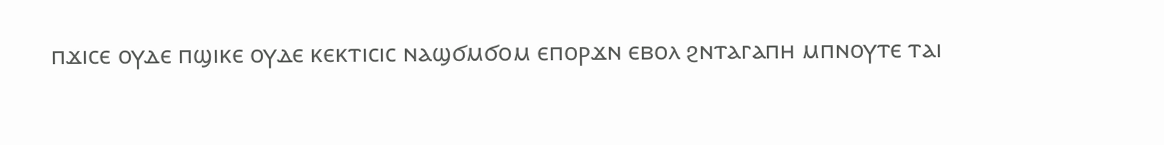ⲡϫⲓⲥⲉ ⲟⲩⲇⲉ ⲡϣⲓⲕⲉ ⲟⲩⲇⲉ ⲕⲉⲕⲧⲓⲥⲓⲥ ⲛⲁϣϭⲙϭⲟⲙ ⲉⲡⲟⲣϫⲛ ⲉⲃⲟⲗ ϩⲛⲧⲁⲅⲁⲡⲏ ⲙⲡⲛⲟⲩⲧⲉ ⲧⲁⲓ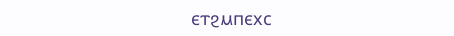ⲉⲧϩⲙⲡⲉⲭⲥ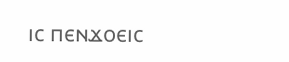ⲓⲥ ⲡⲉⲛϫⲟⲉⲓⲥ